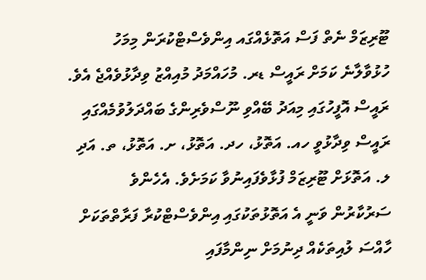ޓޫރިޒަމް ނެތް ފަސް އަތޮޅެއްގައ އިންވެސްޓްކުރަން މިމަހު ހުޅުވާލާނެ ކަމަށް ރައީސް ޑރ. މުހައްމަދު މުއިއްޒު ވިދާޅުވެއްޖެ އެވެ.
ރައީސް އޮފީހުގައި މިއަދު ބޭއްވި ނޫސްވެރިންގެ ބައްދަލުވުމެއްގައި ރައީސް ވިދާޅުވީ ހއ. އަތޮޅު، ހދ. އަތޮޅު، ށ. އަތޮޅު، ތ. އަދި ލ. އަތޮޅަށް ޓޫރިޒަމް ފުޅާވެފައިނުވާ ކަމަށެވެ. އެހެންވެ ސަރުކާރުން ވަނީ އެ އަތޮޅުތަކުގައި އިންވެސްޓްކުރާ ފަރާތްތަކަށް ހާއްސަ ލުއިތަކެއް ދިނުމަށް ނިންމާފައި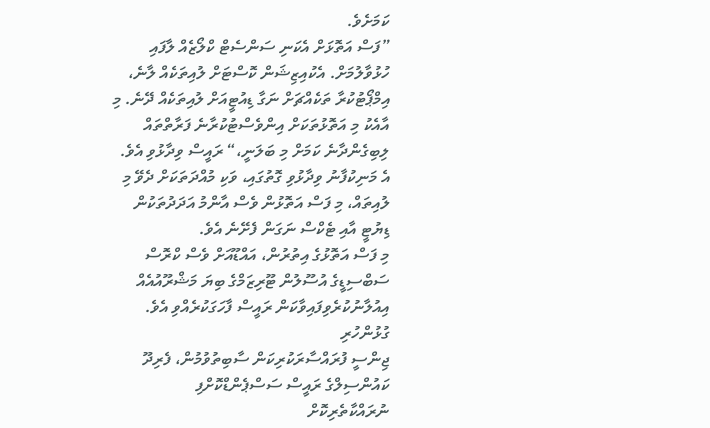ކަމަށެވެ.
”ފަސް އަތޮޅަށް އެކަނި ސަންސެޓް ކްލޯޒެއް ލާފައި ހުޅުވާލުމަށް. އެކުއިޒިޝަން ކޮސްޓަށް ލުއިތަކެއް ލާނެ، އިމްޕޯޓުކުރާ ތަކެއްޗަށް ނަގާ ޑިއުޓީއަށް ލުއިތަކެއް ދޭނެ. މި އާއެކު މި އަތޮޅުތަކަށް އިންވެސްޓުކުރާނެ ފަރާތްތައް ލިބިގެންދާނެ ކަމަށް މި ބަލަނީ،“ ރައީސް ވިދާޅުވި އެވެ.
އެ މަނިކުފާނު ވިދާޅުވި ގޮތުގައި، ވަކި މުއްދަތަކަށް ދެވޭ މި ލުއިތައް، މި ފަސް އަތޮޅުން ވެސް އާންމު އަދަދުތަކުން ޑިޔުޓީ އާއި ޓެކްސް ނަގަން ފެށޭނެ އެވެ.
މި ފަސް އަތޮޅުގެ އިތުރުން، އައްޑޫއަށް ވެސް ކްރޮސް ސަބްސިޑީގެ އުސޫލުން ޓޫރިޒަމްގެ ބިޔަ މަޝްރޫއުއެއް އިއުލާނުކުރެވިފައިވާކަން ރައީސް ފާހަގަކުރެއްވި އެވެ.
ގުޅުންހުރި
ޖިންސީ ފުރައްސާރަކުރިކަން ސާބިތުވުމުން، ފެރިދޫ ކައުންސިލްގެ ރައީސް ސަސްޕެންޑްކޮށްފި
ނުރައްކާތެރިކޮށް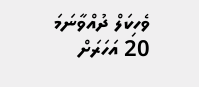ވެހިކަލް ދުއްވާނަމަ 20 އަހަރަށް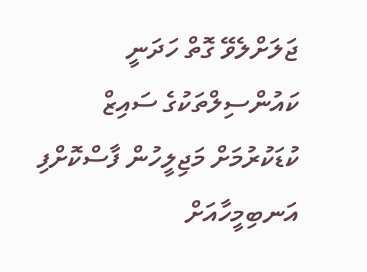ޖަލަށްލެވޭ ގޮތް ހަދަނީ
ކައުންސިލްތަކުގެ ސައިޒް ކުޑަކުރުމަށް މަޖިލީހުން ފާސްކޮށްފި
އަނބިމީހާއަށް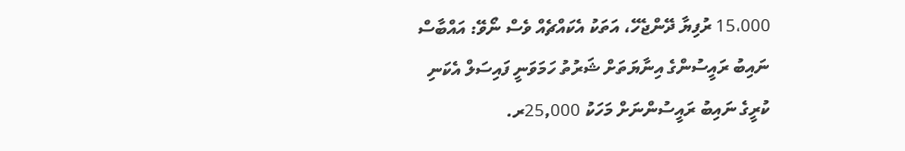15،000 ރުފިޔާ ދޭންޖެހޭ، އަތަކު އެކައްޗެއް ވެސް ނޯވޭ: އައްބާސް
ނައިބު ރައީސުންގެ އިނާޔަތަށް ޝަރުތު ހަމަވަނީ ފައިސަލް އެކަނި
ކުރީގެ ނައިބު ރައީސުންނަށް މަހަކު 25,000ރ.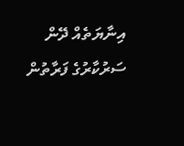އިނާޔަތެއް ދޭން ސަރުކާރުގެ ފަރާތުން